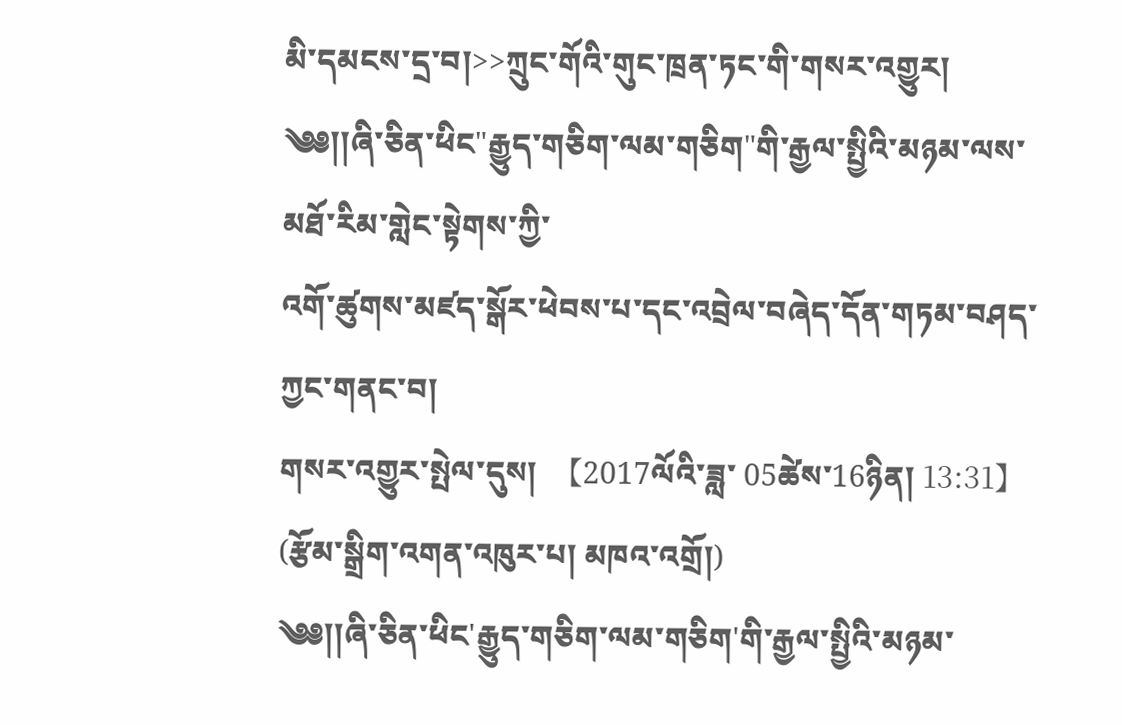མི་དམངས་དྲ་བ།>>ཀྲུང་གོའི་གུང་ཁྲན་ཏང་གི་གསར་འགྱུར།
༄༅།།ཞི་ཅིན་ཕིང"རྒྱུད་གཅིག་ལམ་གཅིག"གི་རྒྱལ་སྤྱིའི་མཉམ་ལས་མཐོ་རིམ་གླེང་སྟེགས་ཀྱི་
འགོ་ཚུགས་མཛད་སྒོར་ཕེབས་པ་དང་འབྲེལ་བཞེད་དོན་གཏམ་བཤད་ཀྱང་གནང་བ།
གསར་འགྱུར་སྤེལ་དུས།  【2017ལོའི་ཟླ་ 05ཚེས་16ཉིན། 13:31】   (རྩོམ་སྒྲིག་འགན་འཁུར་པ། མཁའ་འགྲོ།)
༄༅།།ཞི་ཅིན་ཕིང'རྒྱུད་གཅིག་ལམ་གཅིག'གི་རྒྱལ་སྤྱིའི་མཉམ་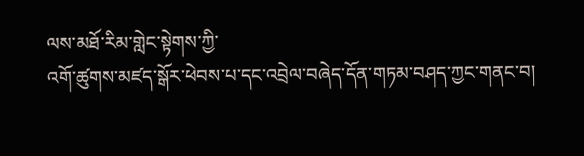ལས་མཐོ་རིམ་གླེང་སྟེགས་ཀྱི་
འགོ་ཚུགས་མཛད་སྒོར་ཕེབས་པ་དང་འབྲེལ་བཞེད་དོན་གཏམ་བཤད་ཀྱང་གནང་བ།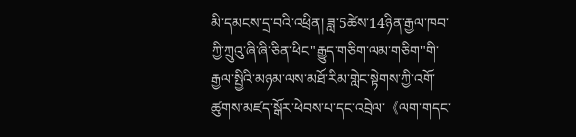མི་དམངས་དྲ་བའི་འཕྲིན། ཟླ་5ཚེས་14ཉིན་རྒྱལ་ཁབ་ཀྱི་ཀྲུའུ་ཞི་ཞི་ཅིན་ཕིང"རྒྱུད་གཅིག་ལམ་གཅིག"གི་རྒྱལ་སྤྱིའི་མཉམ་ལས་མཐོ་རིམ་གླེང་སྟེགས་ཀྱི་འགོ་ཚུགས་མཛད་སྒོར་ཕེབས་པ་དང་འབྲེལ་《ལག་གདང་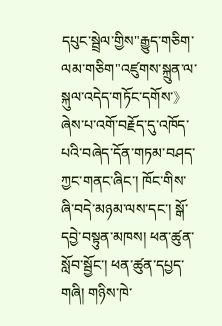དཔུང་སྦྲེལ་གྱིས"རྒྱུད་གཅིག་ལམ་གཅིག"འཛུགས་སྐྲུན་ལ་སྐུལ་འདེད་གཏོང་དགོས་》ཞེས་པ་འགོ་བརྗོད་དུ་འཁོད་པའི་བཞེད་དོན་གཏམ་བཤད་ཀྱང་གནང་ཞིང་། ཁོང་གིས་ཞི་བདེ་མཉམ་ལས་དང་། སྒོ་དབྱེ་བསྟུན་མཁས། ཕན་ཚུན་སློབ་སྦྱོང་། ཕན་ཚུན་དཔྱད་གཞི། གཉིས་ཁེ་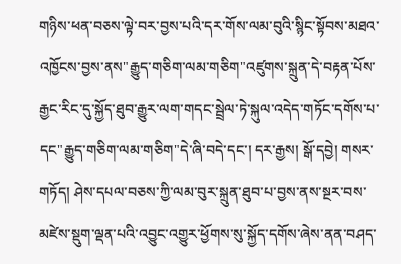གཉིས་ཕན་བཅས་ལྟེ་བར་བྱས་པའི་དར་གོས་ལམ་བུའི་སྙིང་སྟོབས་མཐའ་འཁྱོངས་བྱས་ནས"རྒྱུད་གཅིག་ལམ་གཅིག"འཛུགས་སྐྲུན་དེ་བརྟན་པོས་རྒྱང་རིང་དུ་སྐྱོད་ཐུབ་རྒྱུར་ལག་གདང་སྦྲེལ་ཏེ་སྐུལ་འདེད་གཏོང་དགོས་པ་དང"རྒྱུད་གཅིག་ལམ་གཅིག"དེ་ཞི་བདེ་དང་། དར་རྒྱས། སྒོ་དབྱེ། གསར་གཏོད། ཤེས་དཔལ་བཅས་ཀྱི་ལམ་བུར་སྐྲུན་ཐུབ་པ་བྱས་ནས་སྔར་བས་མཛེས་སྡུག་ལྡན་པའི་འབྱུང་འགྱུར་ཕྱོགས་སུ་སྐྱོད་དགོས་ཞེས་ནན་བཤད་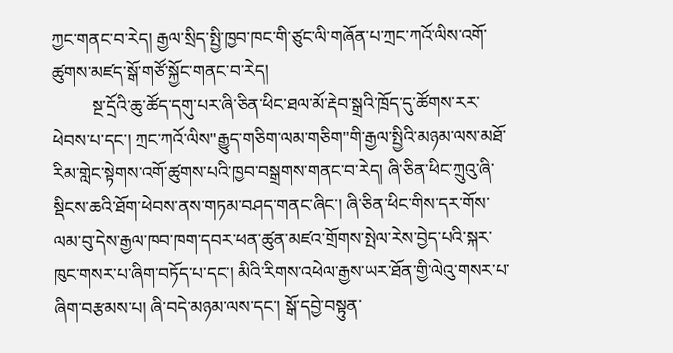ཀྱང་གནང་བ་རེད། རྒྱལ་སྲིད་སྤྱི་ཁྱབ་ཁང་གི་ཙུང་ལི་གཞོན་པ་ཀྲང་ཀའོ་ལིས་འགོ་ཚུགས་མཛད་སྒོ་གཙོ་སྐྱོང་གནང་བ་རེད།
         སྔ་དྲོའི་ཆུ་ཚོད་དགུ་པར་ཞི་ཅིན་ཕིང་ཐལ་མོ་རྡེབ་སྒྲའི་ཁྲོད་དུ་ཚོགས་རར་ཕེབས་པ་དང་། ཀྲང་ཀའོ་ལིས"རྒྱུད་གཅིག་ལམ་གཅིག"གི་རྒྱལ་སྤྱིའི་མཉམ་ལས་མཐོ་རིམ་གླེང་སྟེགས་འགོ་ཚུགས་པའི་ཁྱབ་བསྒྲགས་གནང་བ་རེད། ཞི་ཅིན་ཕིང་ཀྲུའུ་ཞི་སྡིངས་ཆའི་ཐོག་ཕེབས་ནས་གཏམ་བཤད་གནང་ཞིང་། ཞི་ཅིན་ཕིང་གིས་དར་གོས་ལམ་བུ་དེས་རྒྱལ་ཁབ་ཁག་དབར་ཕན་ཚུན་མཛའ་གྲོགས་སྤེལ་རེས་བྱེད་པའི་སྐར་ཁུང་གསར་པ་ཞིག་བཏོད་པ་དང་། མིའི་རིགས་འཕེལ་རྒྱས་ཡར་ཐོན་གྱི་ལེའུ་གསར་པ་ཞིག་བརྩམས་པ། ཞི་བདེ་མཉམ་ལས་དང་། སྒོ་དབྱེ་བསྟུན་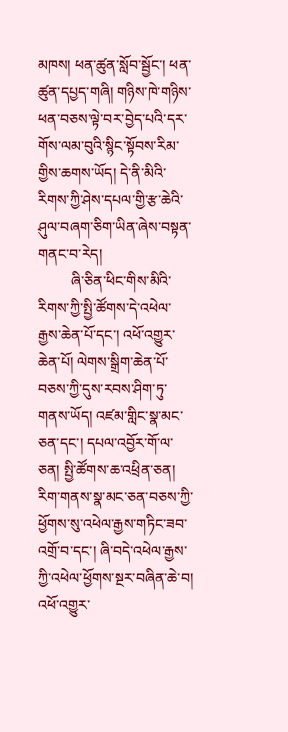མཁས། ཕན་ཚུན་སློབ་སྦྱོང་། ཕན་ཚུན་དཔྱད་གཞི། གཉིས་ཁེ་གཉིས་ཕན་བཅས་ལྟེ་བར་བྱེད་པའི་དར་གོས་ལམ་བུའི་སྙིང་སྟོབས་རིམ་གྱིས་ཆགས་ཡོད། དེ་ནི་མིའི་རིགས་ཀྱི་ཤེས་དཔལ་གྱི་རྩ་ཆེའི་ཤུལ་བཞག་ཅིག་ཡིན་ཞེས་བསྟན་གནང་བ་རེད།
         ཞི་ཅིན་ཕིང་གིས་མིའི་རིགས་ཀྱི་སྤྱི་ཚོགས་དེ་འཕེལ་རྒྱས་ཆེན་པོ་དང་། འཕོ་འགྱུར་ཆེན་པོ། ལེགས་སྒྲིག་ཆེན་པོ་བཅས་ཀྱི་དུས་རབས་ཤིག་ཏུ་གནས་ཡོད། འཛམ་གླིང་སྣ་མང་ཅན་དང་། དཔལ་འབྱོར་གོ་ལ་ཅན། སྤྱི་ཚོགས་ཆ་འཕྲིན་ཅན། རིག་གནས་སྣ་མང་ཅན་བཅས་ཀྱི་ཕྱོགས་སུ་འཕེལ་རྒྱས་གཏིང་ཟབ་འགྲོ་བ་དང་། ཞི་བདེ་འཕེལ་རྒྱས་ཀྱི་འཕེལ་ཕྱོགས་སྔར་བཞིན་ཆེ་བ། འཕོ་འགྱུར་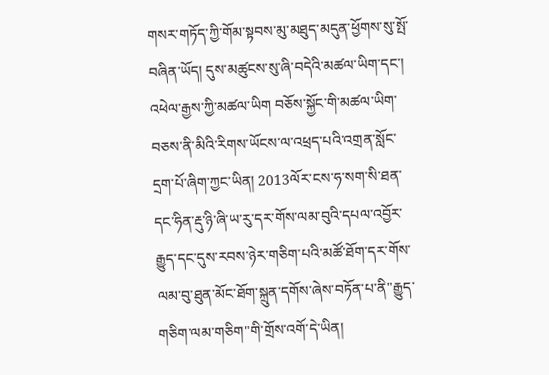གསར་གཏོད་ཀྱི་གོམ་སྟབས་མུ་མཐུད་མདུན་ཕྱོགས་སུ་སྤོ་བཞིན་ཡོད། དུས་མཚུངས་སུ་ཞི་བདེའི་མཚལ་ཡིག་དང་། འཕེལ་རྒྱས་ཀྱི་མཚལ་ཡིག བཅོས་སྐྱོང་གི་མཚལ་ཡིག་བཅས་ནི་མིའི་རིགས་ཡོངས་ལ་འཕྲད་པའི་འགྲན་སློང་དྲག་པོ་ཞིག་ཀྱང་ཡིན། 2013ལོར་ངས་ཧ་སག་སི་ཐན་དང་ཧིན་རྡུ་ཉི་ཞི་ཡ་རུ་དར་གོས་ལམ་བུའི་དཔལ་འབྱོར་རྒྱུད་དང་དུས་རབས་ཉེར་གཅིག་པའི་མཚོ་ཐོག་དར་གོས་ལམ་བུ་ཐུན་མོང་ཐོག་སྐྲུན་དགོས་ཞེས་བཏོན་པ་ནི"རྒྱུད་གཅིག་ལམ་གཅིག"གི་གྲོས་འགོ་དེ་ཡིན།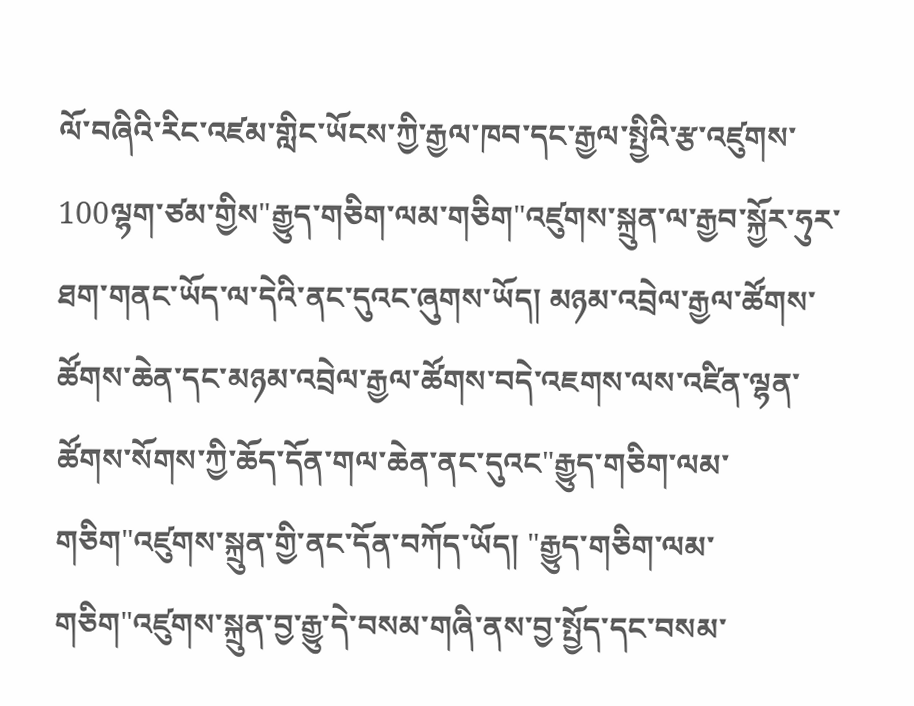ལོ་བཞིའི་རིང་འཛམ་གླིང་ཡོངས་ཀྱི་རྒྱལ་ཁབ་དང་རྒྱལ་སྤྱིའི་རྩ་འཛུགས་100ལྷག་ཙམ་གྱིས"རྒྱུད་གཅིག་ལམ་གཅིག"འཛུགས་སྐྲུན་ལ་རྒྱབ་སྐྱོར་ཧུར་ཐག་གནང་ཡོད་ལ་དེའི་ནང་དུའང་ཞུགས་ཡོད། མཉམ་འབྲེལ་རྒྱལ་ཚོགས་ཚོགས་ཆེན་དང་མཉམ་འབྲེལ་རྒྱལ་ཚོགས་བདེ་འཇགས་ལས་འཛིན་ལྷན་ཚོགས་སོགས་ཀྱི་ཆོད་དོན་གལ་ཆེན་ནང་དུའང"རྒྱུད་གཅིག་ལམ་གཅིག"འཛུགས་སྐྲུན་གྱི་ནང་དོན་བཀོད་ཡོད། "རྒྱུད་གཅིག་ལམ་གཅིག"འཛུགས་སྐྲུན་བྱ་རྒྱུ་དེ་བསམ་གཞི་ནས་བྱ་སྤྱོད་དང་བསམ་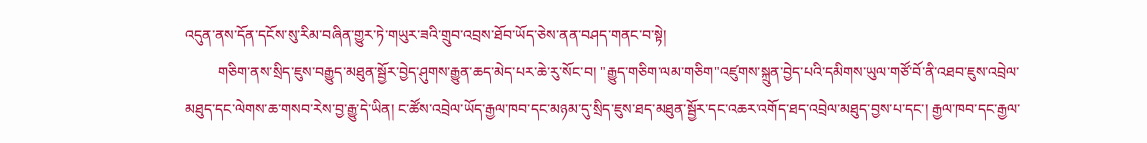འདུན་ནས་དོན་དངོས་སུ་རིམ་བཞིན་གྱུར་ཏེ་གཡུར་ཟའི་གྲུབ་འབྲས་ཐོབ་ཡོད་ཅེས་ནན་བཤད་གནང་བ་སྟེ།
         གཅིག་ནས་སྲིད་ཇུས་བརྒྱུད་མཐུན་སྦྱོར་བྱེད་ཤུགས་རྒྱུན་ཆད་མེད་པར་ཆེ་རུ་སོང་བ། "རྒྱུད་གཅིག་ལམ་གཅིག"འཛུགས་སྐྲུན་བྱེད་པའི་དམིགས་ཡུལ་གཙོ་བོ་ནི་འཐབ་ཇུས་འབྲེལ་མཐུད་དང་ལེགས་ཆ་གསབ་རེས་བྱ་རྒྱུ་དེ་ཡིན། ང་ཚོས་འབྲེལ་ཡོད་རྒྱལ་ཁབ་དང་མཉམ་དུ་སྲིད་ཇུས་ཐད་མཐུན་སྦྱོར་དང་འཆར་འགོད་ཐད་འབྲེལ་མཐུད་བྱས་པ་དང་། རྒྱལ་ཁབ་དང་རྒྱལ་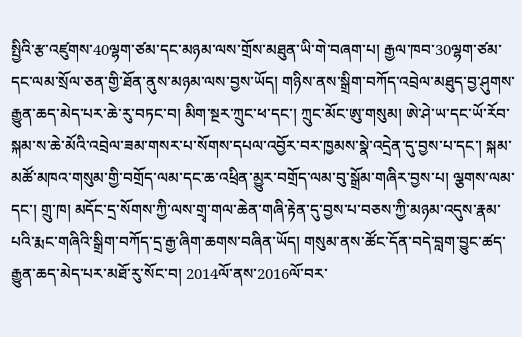སྤྱིའི་རྩ་འཛུགས་40ལྷག་ཙམ་དང་མཉམ་ལས་གྲོས་མཐུན་ཡི་གེ་བཞག་པ། རྒྱལ་ཁབ་30ལྷག་ཙམ་དང་ལམ་སྲོལ་ཅན་གྱི་ཐོན་ནུས་མཉམ་ལས་བྱས་ཡོད། གཉིས་ནས་སྒྲིག་བཀོད་འབྲེལ་མཐུད་བྱ་ཤུགས་རྒྱུན་ཆད་མེད་པར་ཆེ་རུ་བཏང་བ། མིག་སྔར་ཀྲུང་ཕ་དང་། ཀྲུང་མོང་ཨུ་གསུམ། ཨེ་ཤེ་ཡ་དང་ཡོ་རོབ་སྐམ་ས་ཆེ་མོའི་འབྲེལ་ཟམ་གསར་པ་སོགས་དཔལ་འབྱོར་བར་ཁྱམས་སྣེ་འདྲེན་དུ་བྱས་པ་དང་། སྐམ་མཚོ་མཁའ་གསུམ་གྱི་བགྲོད་ལམ་དང་ཆ་འཕྲིན་མྱུར་བགྲོད་ལམ་བུ་སྒྲོམ་གཞིར་བྱས་པ། ལྕགས་ལམ་དང་། གྲུ་ཁ། མདོང་དྲ་སོགས་ཀྱི་ལས་གྲྭ་གལ་ཆེན་གཞི་རྟེན་དུ་བྱས་པ་བཅས་ཀྱི་མཉམ་འདུས་རྣམ་པའི་རྨང་གཞིའི་སྒྲིག་བཀོད་དྲ་རྒྱ་ཞིག་ཆགས་བཞིན་ཡོད། གསུམ་ནས་ཚོང་དོན་བདེ་བླག་བྱུང་ཚད་རྒྱུན་ཆད་མེད་པར་མཐོ་རུ་སོང་བ། 2014ལོ་ནས་2016ལོ་བར་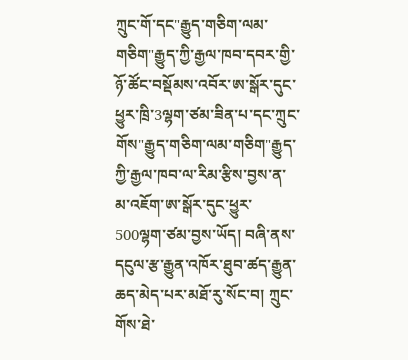ཀྲུང་གོ་དང"རྒྱུད་གཅིག་ལམ་གཅིག"རྒྱུད་ཀྱི་རྒྱལ་ཁབ་དབར་གྱི་ཉོ་ཚོང་བསྡོམས་འབོར་ཨ་སྒོར་དུང་ཕྱུར་ཁྲི་3ལྷག་ཙམ་ཟིན་པ་དང་ཀྲུང་གོས"རྒྱུད་གཅིག་ལམ་གཅིག"རྒྱུད་ཀྱི་རྒྱལ་ཁབ་ལ་རིམ་རྩིས་བྱས་ན་མ་འཇོག་ཨ་སྒོར་དུང་ཕྱུར་500ལྷག་ཙམ་བྱས་ཡོད། བཞི་ནས་དངུལ་རྩ་རྒྱུན་འཁོར་ཐུབ་ཚད་རྒྱུན་ཆད་མེད་པར་མཐོ་རུ་སོང་བ། ཀྲུང་གོས་ཐེ་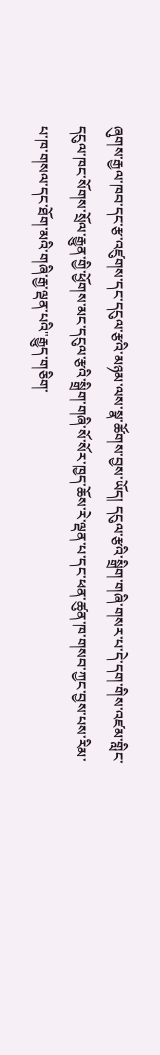ཞུགས་རྒྱལ་ཁབ་དང་རྩ་འཛུགས་དང་དངུལ་རྩའི་མཉམ་ལས་སྣ་ཚོགས་བྱས་ཡོད། དངུལ་རྩའི་སྒྲིག་གཞི་གསར་པ་དེ་དག་གིས་འཛམ་གླིང་དངུལ་ཁང་སོགས་སྲོལ་རྒྱུན་གྱི་ཕྱོགས་མང་དངུལ་རྩའི་སྒྲིག་གཞི་སོ་སོར་ཁྱད་ཆོས་རེ་ལྡན་པ་དང་ཕན་ཚུན་ཁ་གསབ་ཀྱང་བྱས་པས་རིམ་པ་ཁ་གསལ་དང་ཐོག་མའི་གཞི་རྒྱ་ལྡན་པའི"རྒྱུད་གཅིག་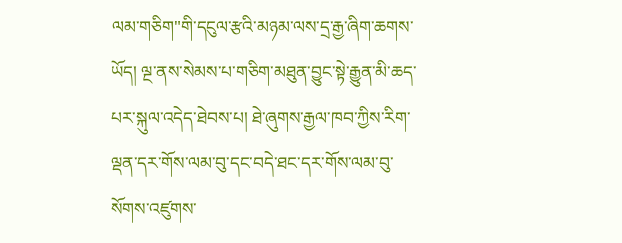ལམ་གཅིག"གི་དངུལ་རྩའི་མཉམ་ལས་དྲ་རྒྱ་ཞིག་ཆགས་ཡོད། ལྔ་ནས་སེམས་པ་གཅིག་མཐུན་བྱུང་སྟེ་རྒྱུན་མི་ཆད་པར་སྐུལ་འདེད་ཐེབས་པ། ཐེ་ཞུགས་རྒྱལ་ཁབ་ཀྱིས་རིག་ལྡན་དར་གོས་ལམ་བུ་དང་བདེ་ཐང་དར་གོས་ལམ་བུ་སོགས་འཛུགས་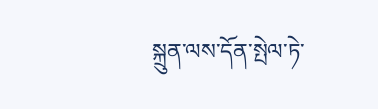སྐྲུན་ལས་དོན་སྤེལ་ཏེ་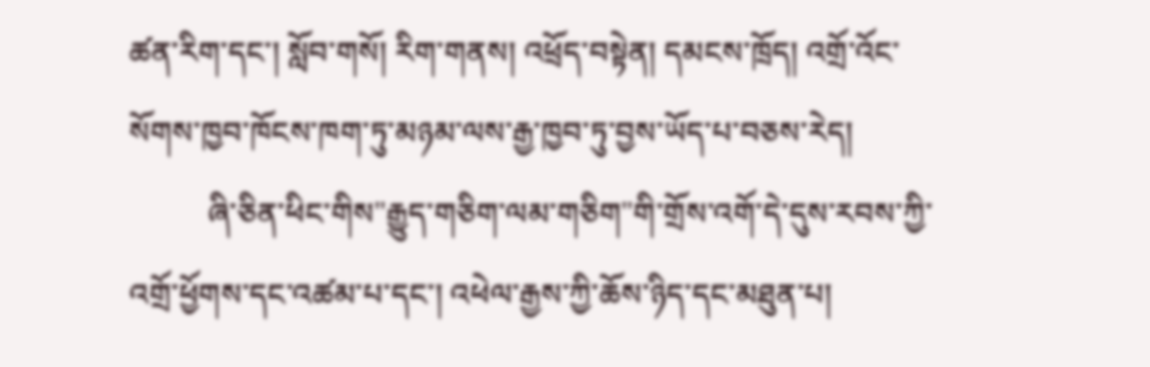ཚན་རིག་དང་། སློབ་གསོ། རིག་གནས། འཕྲོད་བསྟེན། དམངས་ཁྲོད། འགྲོ་འོང་སོགས་ཁྱབ་ཁོངས་ཁག་ཏུ་མཉམ་ལས་རྒྱ་ཁྱབ་ཏུ་བྱས་ཡོད་པ་བཅས་རེད།
          ཞི་ཅིན་ཕིང་གིས"རྒྱུད་གཅིག་ལམ་གཅིག"གི་གྲོས་འགོ་དེ་དུས་རབས་ཀྱི་འགྲོ་ཕྱོགས་དང་འཚམ་པ་དང་། འཕེལ་རྒྱས་ཀྱི་ཆོས་ཉིད་དང་མཐུན་པ།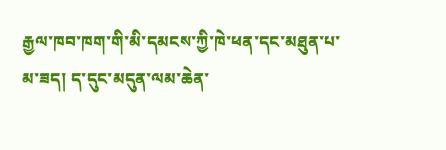རྒྱལ་ཁབ་ཁག་གི་མི་དམངས་ཀྱི་ཁེ་ཕན་དང་མཐུན་པ་མ་ཟད། ད་དུང་མདུན་ལམ་ཆེན་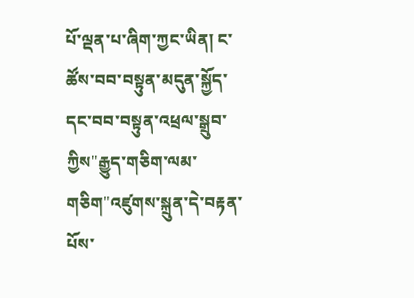པོ་ལྡན་པ་ཞིག་ཀྱང་ཡིན། ང་ཚོས་བབ་བསྟུན་མདུན་སྐྱོད་དང་བབ་བསྟུན་འཕྲལ་སྒྲུབ་ཀྱིས"རྒྱུད་གཅིག་ལམ་གཅིག"འཛུགས་སྐྲུན་དེ་བརྟན་པོས་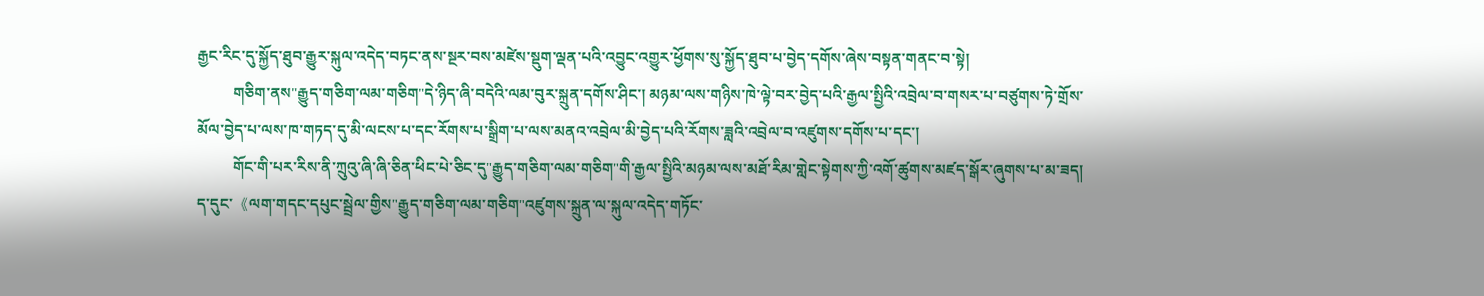རྒྱང་རིང་དུ་སྐྱོད་ཐུབ་རྒྱུར་སྐུལ་འདེད་བཏང་ནས་སྔར་བས་མཛེས་སྡུག་ལྡན་པའི་འབྱུང་འགྱུར་ཕྱོགས་སུ་སྐྱོད་ཐུབ་པ་བྱེད་དགོས་ཞེས་བསྟན་གནང་བ་སྟེ།
         གཅིག་ནས"རྒྱུད་གཅིག་ལམ་གཅིག"དེ་ཉིད་ཞི་བདེའི་ལམ་བུར་སྐྲུན་དགོས་ཤིང་། མཉམ་ལས་གཉིས་ཁེ་ལྟེ་བར་བྱེད་པའི་རྒྱལ་སྤྱིའི་འབྲེལ་བ་གསར་པ་བཙུགས་ཏེ་གྲོས་མོལ་བྱེད་པ་ལས་ཁ་གཏད་དུ་མི་ལངས་པ་དང་རོགས་པ་སྒྲིག་པ་ལས་མནའ་འབྲེལ་མི་བྱེད་པའི་རོགས་ཟླའི་འབྲེལ་བ་འཛུགས་དགོས་པ་དང་།
         གོང་གི་པར་རིས་ནི་ཀྲུའུ་ཞི་ཞི་ཅིན་ཕིང་པེ་ཅིང་དུ"རྒྱུད་གཅིག་ལམ་གཅིག"གི་རྒྱལ་སྤྱིའི་མཉམ་ལས་མཐོ་རིམ་གླེང་སྟེགས་ཀྱི་འགོ་ཚུགས་མཛད་སྒོར་ཞུགས་པ་མ་ཟད། ད་དུང་《ལག་གདང་དཔུང་སྦྲེལ་གྱིས"རྒྱུད་གཅིག་ལམ་གཅིག"འཛུགས་སྐྲུན་ལ་སྐུལ་འདེད་གཏོང་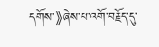དགོས་》ཞེས་པ་འགོ་བརྗོད་དུ་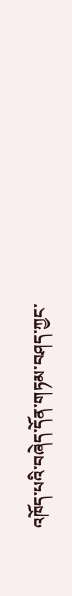འཁོད་པའི་བཞེད་དོན་གཏམ་བཤད་ཀྱང་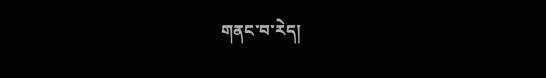གནང་བ་རེད།